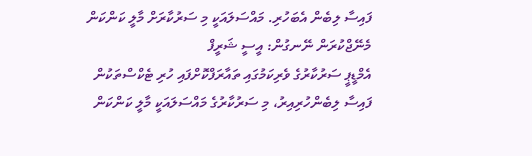ފައިސާ ލިބެން އެބަހުރި. މައްސަލައަކީ މި ސަރުކާރަށް މާލީ ކަންކަން މެނޭޖްކުރަން ނޭނގުން: އީސީ ޝަރީފް
އެމްޑީޕީ ސަރުކާރުގެ ވެރިކަމުގައި ތައާރަފްކޮށްފައި ހުރި ޓެކްސްތަކުން ފައިސާ ލިބެންހުރިއިރު، މި ސަރުކާރުގެ މައްސަލައަކީ މާލީ ކަންކަން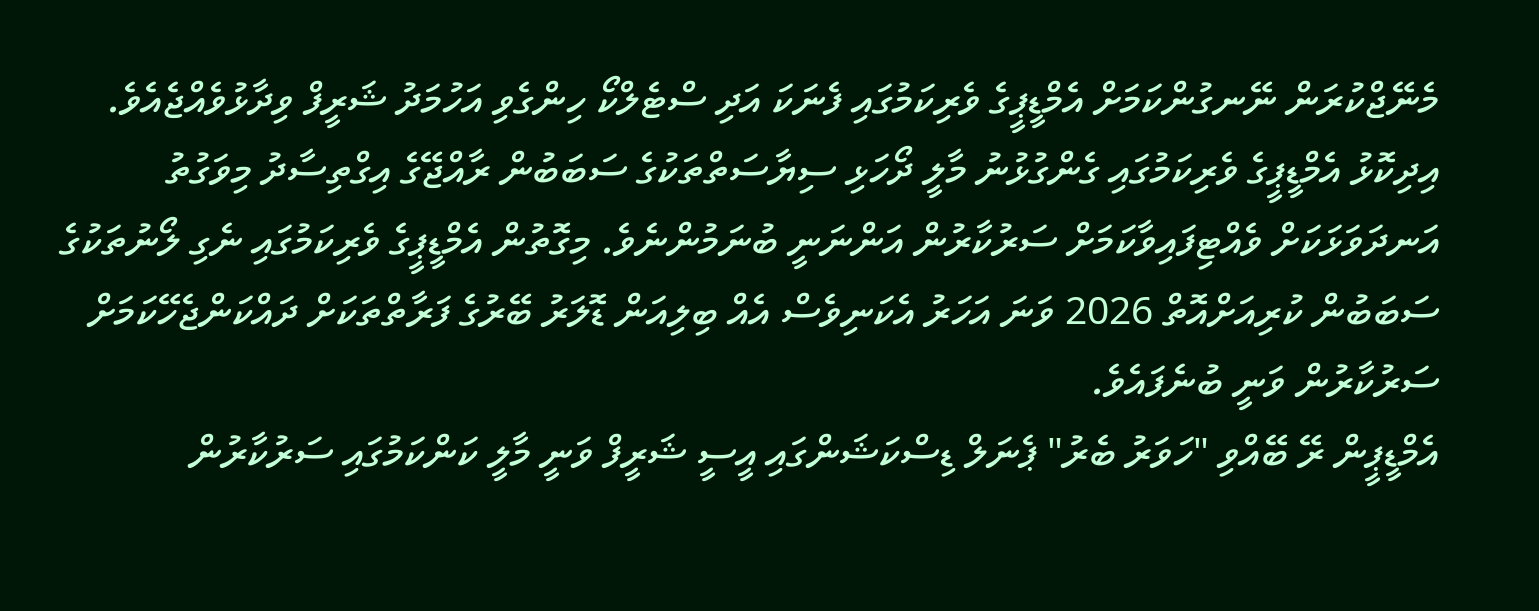މެނޭޖްކުރަން ނޭނގުންކަމަށް އެމްޑީޕީގެ ވެރިކަމުގައި ފެނަކަ އަދި ސްޓެލްކޯ ހިންގެވި އަހުމަދު ޝަރީފް ވިދާޅުވެއްޖެއެވެ.
އިދިކޮޅު އެމްޑީޕީގެ ވެރިކަމުގައި ގެންގުޅުނު މާލީ ދޯހަޅި ސިޔާސަތްތަކުގެ ސަބަބުން ރާއްޖޭގެ އިގްތިސާދު މިވަގުތު އަނދަވަޅަކަށް ވެއްޓިފައިވާކަމަށް ސަރުކާރުން އަންނަނީ ބުނަމުންނެވެ. މިގޮތުން އެމްޑީޕީގެ ވެރިކަމުގައި ނެގި ލޯނުތަކުގެ ސަބަބުން ކުރިއަށްއޮތް 2026 ވަނަ އަހަރު އެކަނިވެސް އެއް ބިލިއަން ޑޮލަރު ބޭރުގެ ފަރާތްތަކަށް ދައްކަންޖެހޭކަމަށް ސަރުކާރުން ވަނީ ބުނެފައެވެ.
އެމްޑީޕީން ރޭ ބޭއްވި "ހަވަރު ބެރު" ޕެނަލް ޑިސްކަޝަންގައި އީސީ ޝަރީފް ވަނީ މާލީ ކަންކަމުގައި ސަރުކާރުން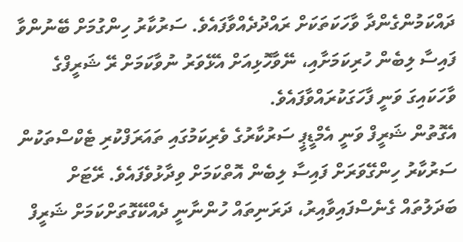ދައްކަމުންގެންދާ ވާހަކަތަކަށް ރައްދުދެއްވާފައެވެ. ސަރުކާރު ހިންގުމަށް ބޭނުންވާ ފައިސާ ލިބެން ހުރިކަމަށާއި، ނޭވާހޮޅިއަށް އެޅޭވަރު ނުވާކަމަށް ރޭ ޝަރީފްގެ ވާހަކައިގަ ވަނީ ފާހަގަކުރައްވާފައެވެ.
އެގޮތުން ޝަރީފް ވަނީ އެމްޑީޕީ ސަރުކާރުގެ ވެރިކަމުގައި ތައަރަފްކުރި ޓެކްސްތަކުން ސަރުކާރު ހިންގޭވަރަށް ފައިސާ ލިބެން އޮތްކަމަށް ވިދާޅުވެފައެވެ. ރޭޓަށް ބަދަލުތައް ގެނެސްފައިވާއިރު، ދަރަނިތައް ހުންނާނީ ދެއްކޭގޮތަށްކަމަށް ޝަރީފް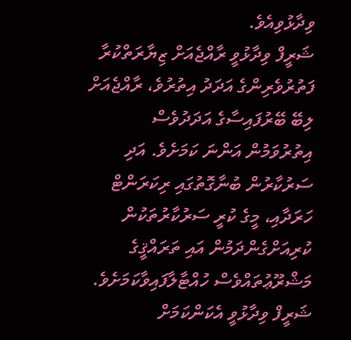ވިދާޅުވިއެވެ.
ޝަރީފް ވިދާޅުވީ ރާއްޖެއަށް ޒިޔާރަތްކުރާ ފަތުރުވެރިންގެ އަދަދު އިތުރުވެ، ރާއްޖެއަށް ލިބޭ ބޭރުފައިސާގެ އަދަދުވެސް އިތުރުވަމުން އަންނަ ކަމަށެވެ. އަދި ސަރުކާރުން ބުނާގޮތުގައި ރިކަރަންޓް ހަރަދާއި، މީގެ ކުރީ ސަރުކާރުތަކުން ކުރިއަށްގެންދަމުން އައި ތަރައްޤީގެ މަޝްރޫޢުތައްވެސް ހުއްޓާލާފައިވާކަމަށެވެ. ޝަރީފް ވިދާޅުވީ އެކަންކަމަށް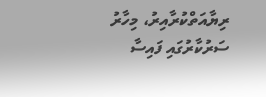ރިޔާއަތްކުރާއިރު، މިހާރު ސަރުކާރުގައި ފައިސާ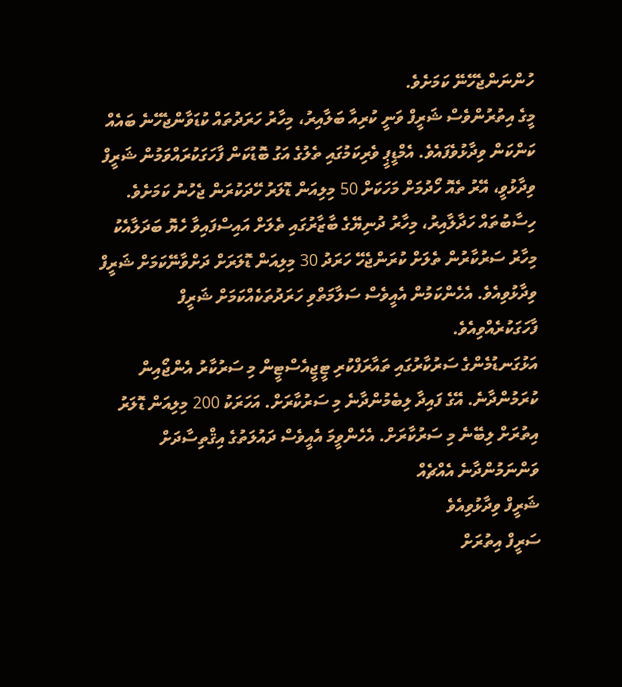ހުންނަންޖެހޭނޭ ކަމަށެވެ.
މީގެ އިތުރުންވެސް ޝަރީފް ވަނީ ކުރިއާ ބަލާއިރު، މިހާރު ހަރަދުތައް ކުޑަވާންޖެހޭނެ ބައެއް ކަންކަން ވިދާޅުވެފައެވެ. އެމްޑީޕީ ވެރިކަމުގައި ތެލުގެ އަގު ބޮޑުކަން ފާހަގަކުރައްވަމުން ޝަރީފް ވިދާޅުވީ، އޭރު ތެއޮ ހޯދުމަށް މަހަކަށް 50 މިލިއަން ޑޮލަރު ހޭދަކުރަން ޖެހުނު ކަމަށެވެ. ހިސާބުތައް ހަދާލާއިރު، މިހާރު ދުނިޔޭގެ ބާޒާރުގައި ތެލަށް އައިސްފައިވާ ހެޔޮ ބަދަލާއެކު މިހާރު ސަރުކާރުން ތެލަށް ކުރަންޖެހޭ ހަރަދު 30 މިލިއަން ޑޮލަރަށް ދަށްވާނޭކަމަށް ޝަރީފް ވިދާޅުވިއެވެ. އެހެންކަމުން އެއީވެސް ސަލާމަތްވި ހަރަދުތަކެއްކަމަށް ޝަރީފް ފާހަގަކުރެއްވިއެވެ.
އަޅުގަނޑުމެންގެ ސަރުކާރުގައި ތައާރަފްކުރި ޓީޖީއެސްޓީން މި ސަރުކާރު އެންޖޯއިން ކުރަމުންދާނެ. އޭގެ ފައިދާ ލިބެމުންދާނެ މި ސަރުކާރަށް. އަހަރަކު 200 މިލިއަން ޑޮލަރު އިތުރަށް ލިބޭނެ މި ސަރުކާރަށް. އެހެންވީމަ އެއީވެސް ދައުލަތުގެ އިޤްތިސާދަށް ވަންނަމުންދާނެ އެއްޗެއް
ޝަރީފް ވިދާޅުވިއެވެ
ސަރީފް އިތުރަށް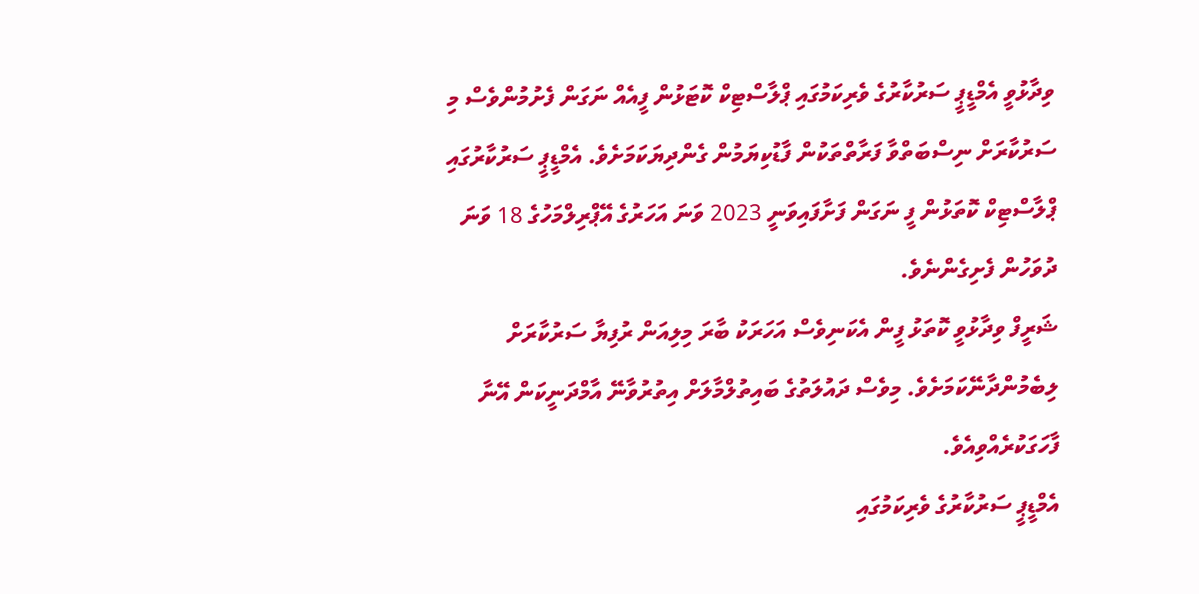ވިދާޅުވީ އެމްޑީޕީ ސަރުކާރުގެ ވެރިކަމުގައި ޕްލާސްޓިކް ކޮޓަޅުން ފީއެއް ނަގަން ފެށުމުންވެސް މި ސަރުކާރަށް ނިސްބަތްވާ ފަރާތްތަކުން ފާޑުކިޔަމުން ގެންދިޔަކަމަށެވެ. އެމްޑީޕީ ސަރުކާރުގައި ޕްލާސްޓިކް ކޮތަޅުން ފީ ނަގަން ފަށާފައިވަނީ 2023 ވަނަ އަހަރުގެ އޭޕްރިލްމަހުގެ 18 ވަނަ ދުވަހުން ފެށިގެންނެވެ.
ޝަރީފް ވިދާޅުވީ ކޮތަޅު ފީން އެކަނިވެސް އަހަރަކު ބާރަ މިލިއަން ރުފިޔާ ސަރުކާރަށް ލިބެމުންދާނޭކަމަށެވެ. މިވެސް ދައުލަތުގެ ބައިތުލްމާލަށް އިތުރުވާނޭ އާމްދަނީކަން އޭނާ ފާހަގަކުރެއްވިއެވެ.
އެމްޑީޕީ ސަރުކާރުގެ ވެރިކަމުގައި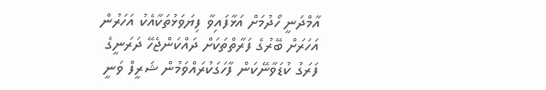އާމްދަނީ ހޯދުމަށް އަޅާފައިވާ ފިޔަވަޅުތަކާއެކު އަހަރުން އަހަރަށް ބޭރުގެ ފަރާތްތަކަށް ދައްކަންޖެހޭ ދަރަނީގެ ފަރަގު ކުޑަވާނޭކަން ފާހަގަކުރައްވަމުން ޝަރީފް ވަނީ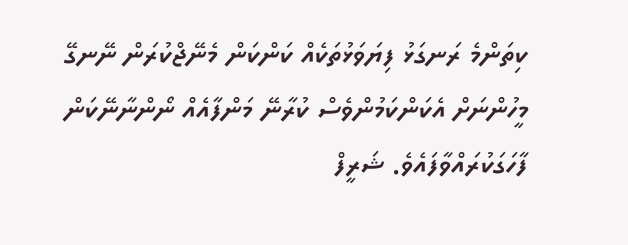ކިތަންމެ ރަނގަޅު ފިޔަވަޅުތަކެއް ކަންކަން މެނޭޖްކުރަން ނޭނގޭ މީހުންނަށް އެކަންކަމުންވެސް ކުރާނޭ މަންފާއެއް ނޯންނާނޭކަން ފާހަގަކުރައްވާފައެވެ. ޝަރީފް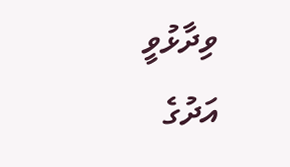ވިދާޅުވީ އަދުގެ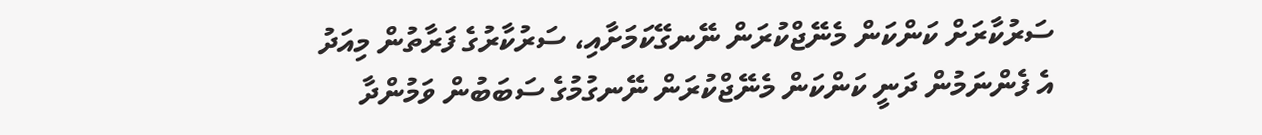ސަރުކާރަށް ކަންކަން މެނޭޖްކުރަން ނޭނގޭކަމަށާއި، ސަރުކާރުގެ ފަރާތުން މިއަދު އެ ފެންނަމުން ދަނީ ކަންކަން މެނޭޖްކުރަން ނޭނގުމުގެ ސަބަބުން ވަމުންދާ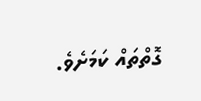ގޮތްތައް ކަމަށެވެ.